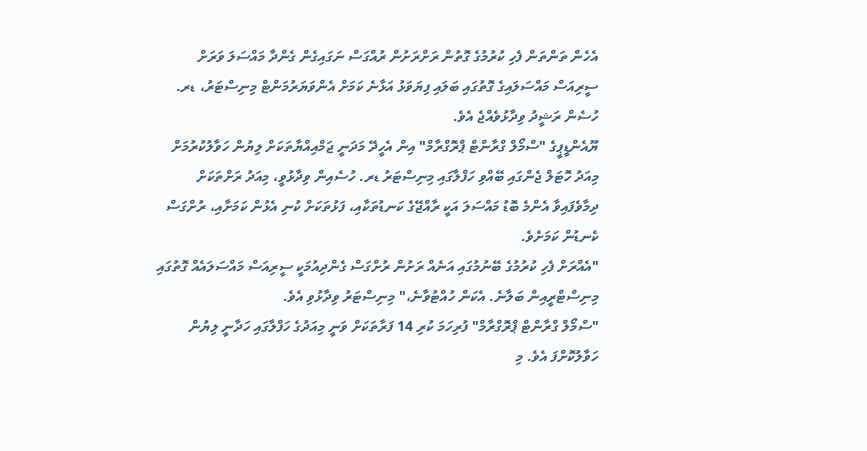އެހެން ތަންތަން ފެހި ކުރުމުގެ ގޮތުން ރަށްރަށުން ރުއްގަސް ނަގައިގެން ގެންދާ މައްސަލަ ވަރަށް ސީރިއަސް މައްސަލައިގެ ގޮތުގައި ބަލައި ފިޔަވަޅު އަޅާނެ ކަމަށް އެންވަޔަރުމަންޓް މިނިސްޓަރު، ޑރ. ހުސެން ރަޝީދު ވިދާޅުވެއްޖެ އެވެ.
ޔޫއެންޑީޕީގެ "ސްމޯލް ގްރާންޓް ޕްރޮގްރާމް" އިން އެހީދޭ މަދަނީ ޖަމްއިއްޔާތަކަށް ލިޔުން ހަވާލުކުރުމަށް މިއަދު ހޮޓަލް ޖެންގައި ބޭއްވި ހަފްލާގައި މިނިސްޓަރު ޑރ. ހުސެއިން ވިދާޅުވީ، މިއަދު ރަށްތަކަށް ދިމާވެފައިވާ އެންމެ ބޮޑު މައްސަލަ އަކީ ރާއްޖޭގެ ކަނޑުތަކާއި، ފަޅުތަކަށް ކުނި އެޅުން ކަމަށާއި، ރުށްގަސް ކެނޑުން ކަމަށެވެ.
"އެއްރަށް ފެހި ކުރުމުގެ ބޭނުމުގައި އަނެއް ރަށުން ރުށްގަސް ގެންދިއުމަކީ ސީރިއަސް މައްސަލައެއް ގޮތުގައި މިނިސްޓްރީއިން ބަލާނެ. އެކަން ހުއްޓުވާނެ،" މިނިސްޓަރު ވިދާޅުވި އެވެ.
"ސްމޯލް ގްރާންޓް ޕްރޮގްރާމް" ފުރިހަމަ ކުރި 14 ފަރާތަކަށް ވަނީ މިއަދުގެ ހަފްލާގައި ހަދާނީ ލިޔުން ހަވާލުކޮށްފަ އެވެ. މި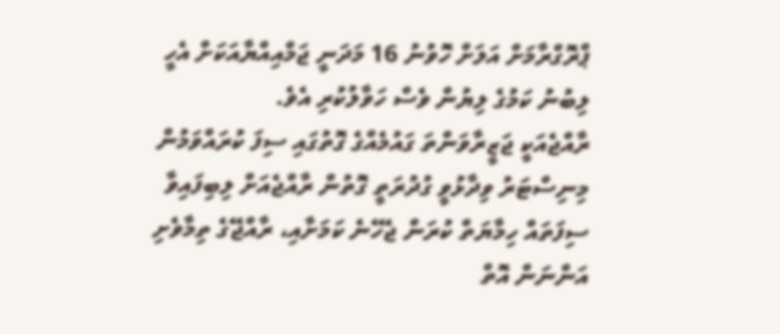ޕްރޮގްރާމަށް އަލަށް ހޮވުނު 16 މަދަނީ ޖަމްއިއްޔާއަކަށް އެހީ ލިބުނު ކަމުގެ ލިޔުން ވެސް ހަވާލުކުރި އެވެ.
ރާއްޖެއަކީ ޖަޒީރާވަންތަ ގައުމެއްގެ ގޮތުގައި ސިފަ ކުރައްވަމުން މިނިސްޓަރު ވިދާޅުވީ ގުދުރަތީ ގޮތުން ރާއްޖެއަށް ލިބިފައިވާ ސިފަތައް ހިމާޔަތް ކުރަން ޖެހޭނެ ކަމަށާއި، ރާއްޖޭގެ ތިމާވެށި އަންނަން އޮތް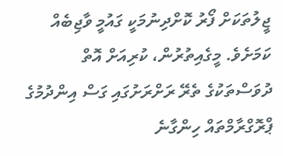ޖީލުތަކަށް ފޯރު ކޮށްދިނުމަކީ ގައުމީ ވާޖިބެއް ކަމަށެވެ. މީގެއިތުރުން، ކުރިއަށް އޮތް ދުވަސްތަކުގެ ތެރޭ ރަށްރަށުގައި ގަސް އިންދުމުގެ ޕްރޮގްރާމްތައް ހިންގާނެ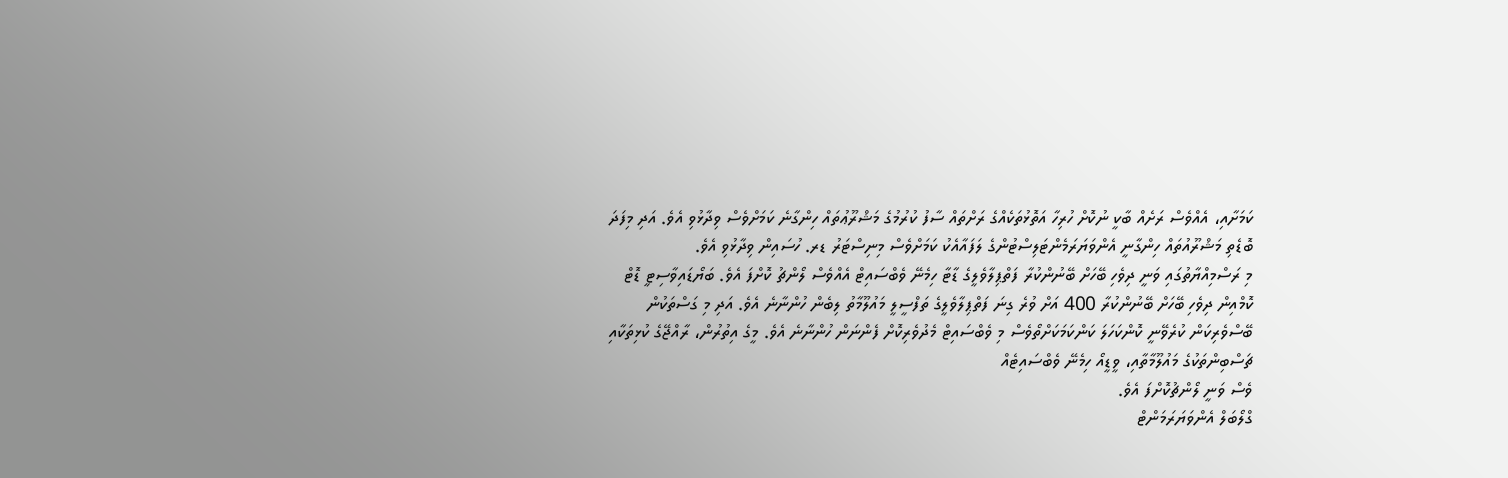ކަމަށާއި، އެއްވެސް ރަށެއް ބާކީ ނުކޮށް ހުރިހާ އަތޮޅުތަކެއްގެ ރަށްތައް ސާފު ކުރުމުގެ މަޝްރޫޢުތައް ހިންގާނެ ކަމަށްވެސް ވިދާޅުވި އެވެ. އަދި މިފަދަ ބޮޑެތި މަޝްރޫއުތައް ހިންގާނީ އެންވަޔަރަމެންޓަލިސްޓުންގެ ލަފައާއެކު ކަމަށްވެސް މިނިސްޓަރު ޑރ. ހުސައިން ވިދާޅުވި އެވެ.
މި ރަސްމިއްޔާތުގައި ވަނީ ދިވެހި ބޭހަށް ބޭނުންކުރާ ފަތްޕިލާވެލީގެ ޑާޓާ ހިމެނޭ ވެބްސައިޓް އެއްވެސް ލޯންޗު ކޮށްފަ އެވެ. ބަޔޯޑައިވާސިޓީ ޑޮޓް ކޮމްއިން ދިވެހި ބޭހަށް ބޭނުންކުރާ 400 އަށް ވުރެ ގިނަ ފަތްޕިލާވެލީގެ ތަފްސީލީ މައުލޫމާތު ލިބެން ހުންނާނެ އެވެ. އަދި މި ގަސްތަކުން ބޭސްވެރިކަން ކުރެވޭނީ ކޮންކަހަލަ ކަންކަމަކަށްތޯވެސް މި ވެބްސައިޓް މެދުވެރިކޮށް ފެންނަން ހުންނާނެ އެވެ. މީގެ އިތުރުން، ރާއްޖޭގެ ކުޅިތަކާއި ޗަސްބިންތަކުގެ މައުލޫމާތާއި، ވީޑީއޯ ހިމެނޭ ވެބްސައިޓެއް
ވެސް ވަނީ ލޯންޗުކޮށްފަ އެވެ.
ގްލޯބަލް އެންވަޔަރަމަންޓް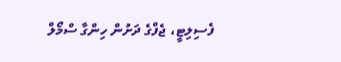ފެސިލިޓީ، ޖެފްގެ ދަށުން ހިންގާ ސްމޯލް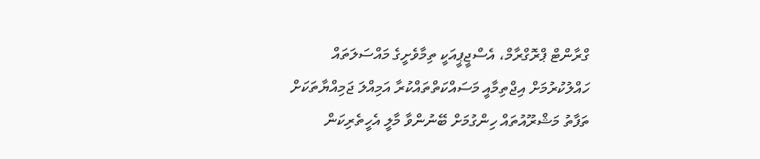ގްރާންޓް ޕްރޮގްރާމް، އެސްޖީޕީއަކީ ތިމާވެށީގެ މައްސަލަތައް ހައްލުކުރުމަށް އިޖްތިމާއީ މަސައްކަތްތައްކުރާ އަމިއްލަ ޖަމިއްޔާތަކަށް ތަފާތު މަޝްރޫއުތައް ހިންގުމަށް ބޭނުންވާ މާލީ އެހީތެރިކަން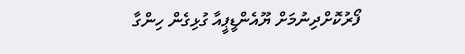ފޯރުކޮށްދިނުމަށް ޔޫއެންޑީޕީއާ ގުޅިގެން ހިންގާ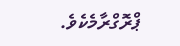ޕްރޮގްރާމެކެވެ.